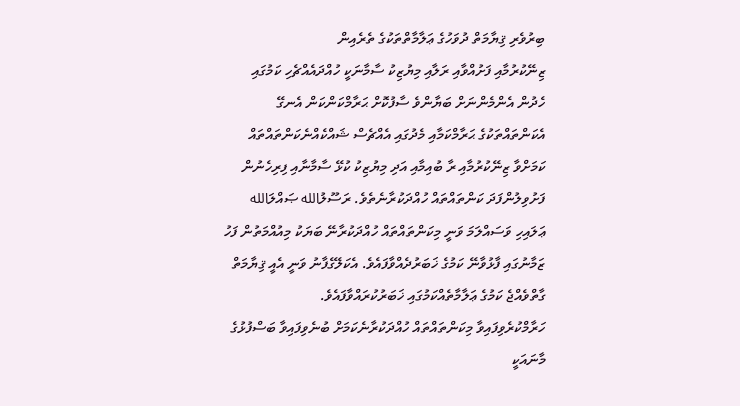ބިރުވެރި ޤިޔާމަތް ދުވަހުގެ ޢަލާމާތްތަކުގެ ތެރެއިން
ޒިނޭކުރުމާއި ފަށުއްވާއި ރަލާއި މިޔުޒިކު ސާމާނަކީ ހުއްދައެއްޗެހި ކަމުގައި ހެދުން އެންމެންނަށް ބަޔާންވެ ސާފުކޮށް ޙަރާމްކަންކަން އެނގޭ އެކަންތައްތަކުގެ ޙަރާމްކަމާއި މެދުގައި އެއްޗެސް ޝައްކެއްނެކަންތައްތައް ކަމަށްވާ ޒިނޭކުރުމާއި ރާ ބުއިމާއި އަދި މިޔުޒިކު ކުޅޭ ސާމާނާއި ފިރިހެނުން ފަށުވިލުންފަދަ ކަންތައްތައް ހުއްދަކުރާނެތެވެ. ރަސޫލުالله ޞައްލަالله ޢަލައިހި ވަސައްލަމަ ވަނީ މިކަންތައްތައް ހުއްދަކުރާނޭ ބަޔަކު މިއުއްމަތުން ފަހު ޒަމާނުގައި ފާޅުވާނޭ ކަމުގެ ޚަބަރުދެއްވާފައެވެ. އެކަލޭގެފާނު ވަނީ އެއީ ޤިޔާމަތް ގާތްވެއްޖެ ކަމުގެ ޢަލާމާތެއްކަމުގައި ޚަބަރުކުރައްވާފައެވެ.
ހަރާމްކުރެވިފައިވާ މިކަންތައްތައް ހުއްދަކުރާނެކަމަށް ބުނެވިފައިވާ ބަސްފުޅުގެ މާނައަކީ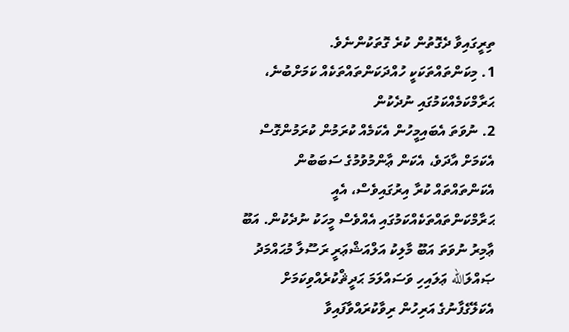ތިރީގައިވާ ދެގޮތުން ކުރެ ގޮތަކުންނެވެ.
1. މިކަންތައްތަކަކީ ހުއްދަކަންތައްތަކެއް ކަމަށްބުނެ، ޙަރާމްކަމެއްކަމުގައި ނުދެކުން
2. ނުވަތަ އެބައިމީހުން އެކަމެއް ކުރަމުން ކުރަމުންގޮސް އެކަމަށް އާދަވެ، އެކަން ޢާންމުވުމުގެ ސަބަބުން އެކަންތައްތައް ކުރާ އިރުގައިވެސް، އެއީ ޙަރާމްކަންތައްތަކެއްކަމުގައި އެއްވެސް މީހަކު ނުދެކުން. އަބޫ ޢާމިރު ނުވަތަ އަބޫ މާލިކު އަލްއަޝްޢަރީ ރަސޫލާ މުޙައްމަދު ޞައްލަالله ޢަލައިހި ވަސައްލަމަ ޙަދީޘްކުރެއްވިކަމަށް އެކަލޭގެފާނުގެ އަރިހުން ރިވާކުރައްވާފައިވާ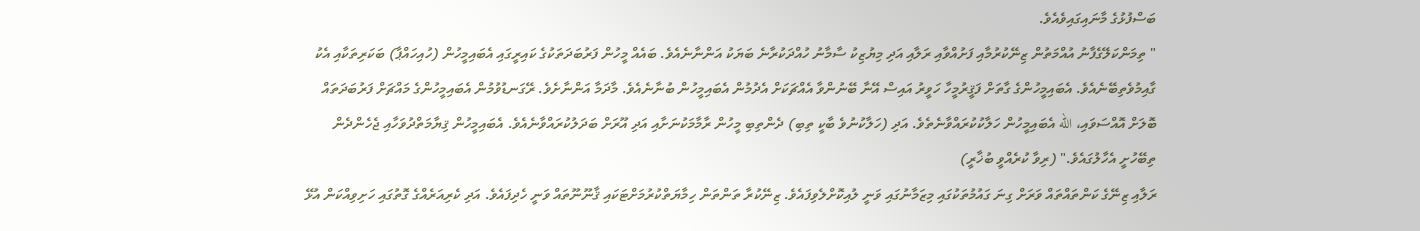ބަސްފުޅުގެ މާނައިގައިވެއެވެ.
" ތިމަންކަލޭގެފާނު އުއްމަތުން ޒިނޭކުރުމާއި ފަށުއްވާއި ރަލާއި އަދި މިޔުޒިކު ސާމާނު ހުއްދަކުރާނެ ބަޔަކު އަންނާނެއެވެ. ބައެއް މީހުން ފަރުބަދަތަކުގެ ކައިރީގައި އެބައިމީހުން (ހުއިހައްޕާ) ބަކަރިތަކާއި އެކު ގާއިމުވެތިބޭނެއެވެ. އެބައިމީހުންގެ ގާތަށް ފަޤީރުމީހާ ހަވީރު އައިސް އޭނާ ބޭނުންވާ އެއްޗަކަށް އެދުމުން އެބައިމީހުން ބުނާނެއެވެ. މާދަމާ އަންނާށެވެ. ރޭގަނޑުވުމުން އެބައިމީހުންގެ މައްޗަށް ފަރުބަދަތައް ބޮލަށް އޮއްސަވައި، الله އެބައިމީހުން ހަލާކުކުރައްވާނެތެވެ. އަދި (ހަލާކުނުވެ ބާކީ ތިބި) ދެންތިބި މީހުން ރާމާމަކުނަށާއި އަދި އޫރަށް ބަދަލުކުރައްވާނެއެވެ. އެބައިމީހުން ޤިޔާމަތްދުވަހާއި ޖެހެންދެން ތިބޭހުށީ އެހާލުގައެވެ." (ރިވާ ކުރެއްވީ ބުޚާރީ)
ރަލާއި ޒިނޭގެ ކަންތައްތައް ވަރަށް ގިނަ ގައުމުތަކުގައި މިޒަމާނުގައި ވަނީ ލުއިކޮށްލެވިފައެވެ. ޒިނޭކުރާ ތަންތަން ހިމާޔަތްކުރުމަށްޓަކައި ޤާނޫނޫތައް ވަނީ ހެދިފައެވެ. އަދި ކެރިއަރެއްގެ ގޮތުގައި ހަށިވިއްކަން އުޅޭ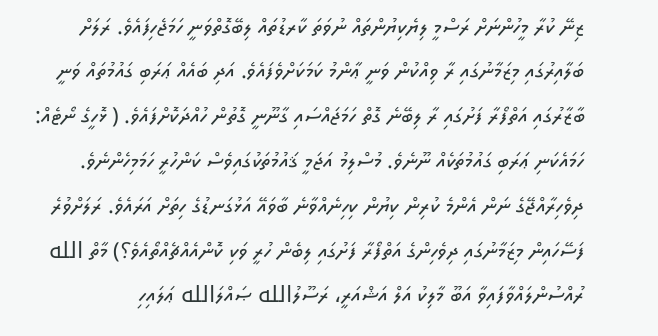ޒިނޭ ކުރާ މީހުންނަށް ރަސްމީ ލިޔެކިޔުންތައް ނުވަތަ ކާރޑުތައް ލިބޭގޮތްވަނީ ހަމަޖެހިފައެވެ. ރަލަށް ބަލާއިރުގައި މިޒަމާނުގައި ރާ ވިއްކުން ވަނީ ޢާންމު ކަމަކަށްވެފައެވެ. އަދި ބައެއް ޢަރަބި ގައުމުތައް ވަނީ ބާޒާރުގައި އަތްފޯރާ ފަށުގައި ރާ ލިބޭނެ ގޮތް ހަމަޖައްސައި ގާނޫނީ ގޮތުން ހުއްދަކޮށްފައެވެ. ( ޅޮހީގެ ނޯޓެއް: ހަމައެކަނި ޢަރަބި ގައުމުތަކެއް ނޫނެވެ. މުސްލިމު އަޖަމީ ޤައުމުތަކުގައިވެސް ކަންހުރީ ހަމަމިހެންނެވެ. ދިވެހިރާއްޖޭގެ ނަން އެންމެ ކުރިން ކިޔުން ކިހިނެއްވާނެ ބާވައޭ އަޅުގަނޑުގެ ހިތަށް އަރައެވެ. ރަލަށްވުރެ ފަސޭހައިން މިޒަމާނުގައި ދިވެހިންގެ އަތްފޯރާ ފަށުގައި ލިބެން ހުރީ ވަކި ކޮންއެއްޗެއްތޯއެވެ؟) މާތް الله ރުއްސުންލައްވާފައިވާ އަބޫ މާލިކު އަލް އަޝްއަރީ، ރަސޫލުالله ޞައްލަالله ޢަލައިހި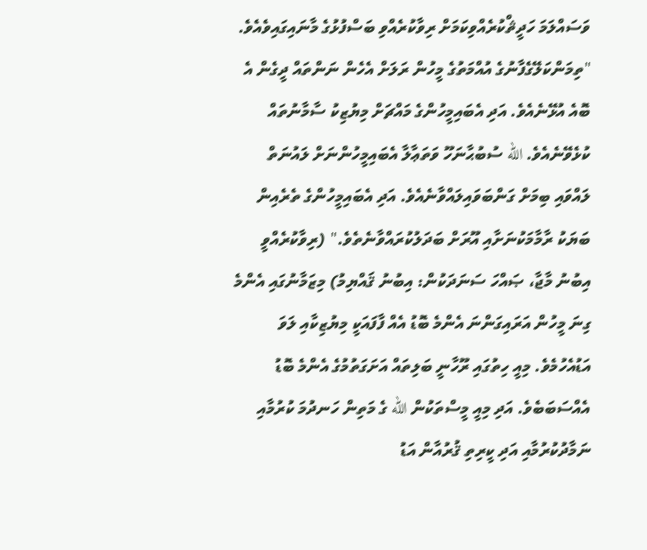ވަސައްލަމަ ހަދީޘްކުރެއްވިކަމަށް ރިވާކުރެއްވި ބަސްފުޅުގެ މާނައިގައިވެއެވެ.
"ތިމަންކަލޭގެފާނުގެ އުއްމަތުގެ މީހުން ރަލަށް އެހެން ނަންތައް ދީގެން އެ ބޮއެ އުޅޭނެއެވެ. އަދި އެބައިމީހުންގެ މައްޗަށް މިޔުޒިކު ސާމާނުތައް ކުޅެވޭނެއެވެ. الله ސުބުޙާނަހޫ ވަތަޢާލާ އެބައިމީހުންނަށް ލައުނަތް ލައްވައި ބިމަށް ގަންބަވައިލައްވާނެއެވެ. އަދި އެބައިމީހުންގެ ތެރެއިން ބަޔަކު ރާމާމަކުނަށާއި އޫރަށް ބަދަލުކުރައްވާނެތެވެ." (ރިވާކުރެއްވީ އިބުނު މާޖާ، ޞައްހަ ސަނަދަކުން: އިބުނު ޤައްޔިމު) މިޒަމާނުގައި އެންމެ ގިނަ މީހުން އަރައިގަންނަ އެންމެ ބޮޑު އެއް ފާފައަކީ މިޔުޒިކާއި ލަވަ އަޑުއެހުމެވެ. މިއީ ހިތުގައި ރޫހާނީ ބަލިތައް އަށަގަތުމުގެ އެންމެ ބޮޑު އެއްސަބަބެވެ. އަދި މިއީ މީސްތަކުން الله ގެ މަތިން ހަނދުމަ ކުރުމާއި ނަމާދުކުރުމާއި އަދި ކީރިތި ޤުރުއާން އަޑު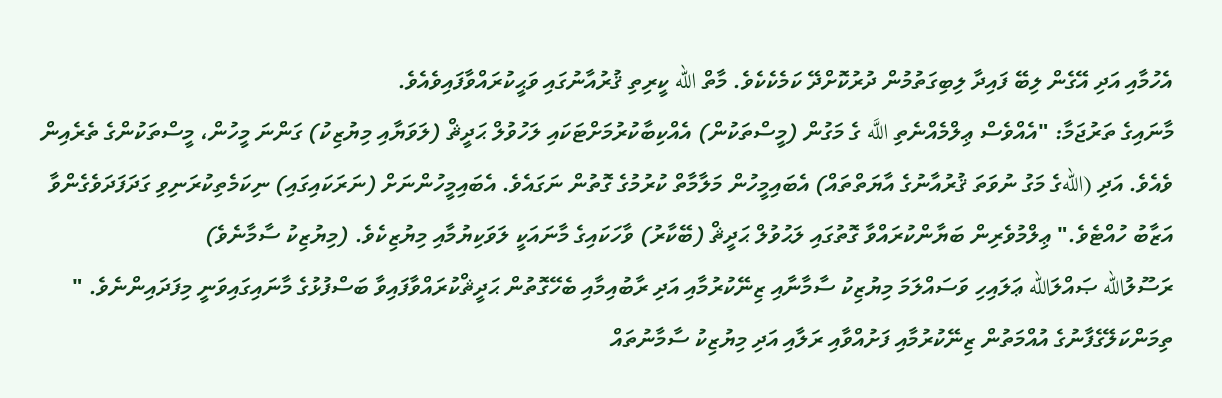އެހުމާއި އަދި އޭގެން ލިބޭ ފައިދާ ލިބިގަތުމުން ދުރުކޮށްދޭ ކަމެކެކެވެ. މާތް الله ކީރިތި ޤުރުއާނުގައި ވަޙީކުރައްވާފައިވެއެވެ.
މާނައިގެ ތަރުޖަމާ: "އެއްވެސް ޢިލްމެއްނެތި اللَّه ގެ މަގުން (މީސްތަކުން) އެއްކިބާކުރުމަށްޓަކައި ލަހުވުލް ޙަދީޘް (ލަވަޔާއި މިޔުޒިކު) ގަންނަ މީހުން، މީސްތަކުންގެ ތެރެއިން ވެއެވެ. އަދި (اللهގެ މަގު ނުވަތަ ޤުރުއާނުގެ އާޔަތްތައް) އެބައިމީހުން މަލާމާތް ކުރުމުގެ ގޮތުން ނަގައެވެ. އެބައިމީހުންނަށް (ނަރަކައިގައި) ނިކަމެތިކުރަނިވި ގަދަފަދަވެގެންވާ އަޒާބު ހުއްޓެވެ." ޢިލްމުވެރިން ބަޔާންކުރައްވާ ގޮތުގައި ލަޙުވުލް ޙަދީޘް (ބޭކާރު) ވާހަކައިގެ މާނައަކީ ލަވަކިޔުމާއި މިޔުޒިކެވެ. (މިޔުޒިކު ސާމާނެވެ)
ރަސޫލުالله ޞައްލަالله ޢަލައިހި ވަސައްލަމަ މިޔުޒިކު ސާމާނާއި ޒިނޭކުރުމާއި އަދި ރާބުއިމާއި ބެހޭގޮތުން ޙަދީޘްކުރައްވާފައިވާ ބަސްފުޅުގެ މާނައިގައިވަނީ މިފަދައިންނެވެ. " ތިމަންކަލޭގެފާނުގެ އުއްމަތުން ޒިނޭކުރުމާއި ފަށުއްވާއި ރަލާއި އަދި މިޔުޒިކު ސާމާނުތައް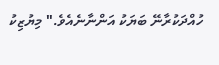ހުއްދަކުރާނޭ ބަޔަކު އަންނާނެއެވެ." މިޔުޒިކު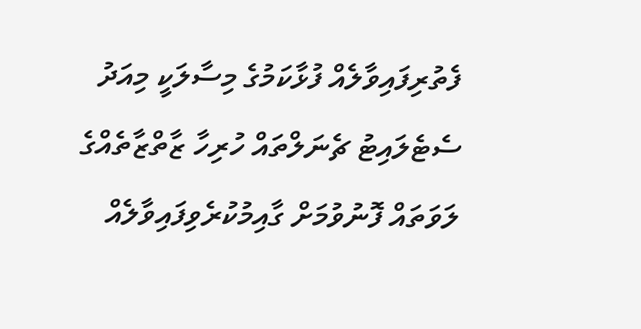ފެތުރިފައިވާލެއް ފުޅާކަމުގެ މިސާލަކީ މިއަދު ސެޓެލައިޓު ޗެނަލްތައް ހުރިހާ ޒާތްޒާތެއްގެ ލަވަތައް ފޮނުވުމަށް ގާއިމުކުރެވިފައިވާލެއް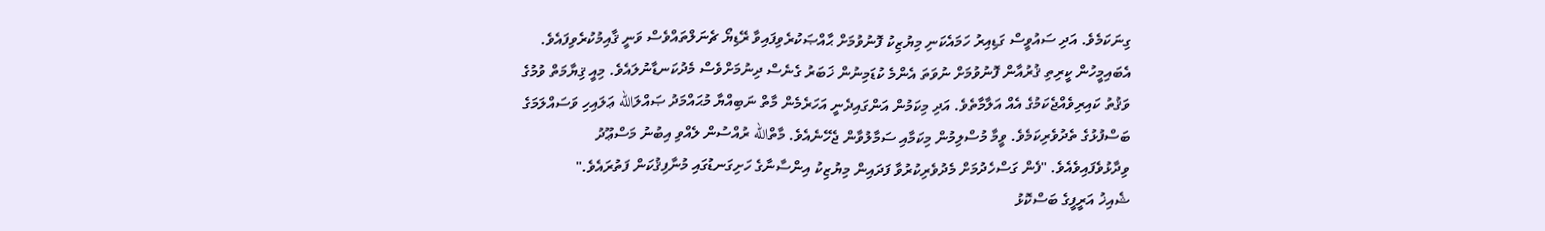ގިނަކަމެވެ. އަދި ސައުވީސް ގަޑިއިރު ހަމައެކަނި މިޔުޒިކު ފޮނުވުމަށް ޙާއްޞަކުރެވިފައިވާ ރޭޑިޔޯ ޗެނަލްތައްވެސް ވަނީ ޤާއިމުކުރެވިފައެވެ. އެބައިމީހުން ކީރިތި ޤުރުއާން ފޮނުވުމަށް ނުވަތަ އެންމެ ކުޑަމިނުން ޚަބަރު ގެނެސް ދިނުމަށްވެސް މެދުކަނޑާނުލައެވެ. މިއީ ޤިޔާމަތް ވުމުގެ ވަޤުތު ކައިރިވެއްޖެކަމުގެ އެއް އަލާމާތެވެ. އަދި މިކަމުން އަންގައިދެނީ އަހަރެމެން މާތް ނަބިއްޔާ މުޙައްމަދު ޞައްލަالله ޢަލައިހި ވަސައްލަމަގެ ބަސްފުޅުގެ ތެދުވެރިކަމެވެ. ވީމާ މުސްލިމުން މިކަމާއި ސަމާލުވާން ޖެހޭނެއެވެ. މާތްالله ރުއްސުން ލެއްވި އިބުނު މަސްޢޫދު ވިދާޅުވެފައިވެއެވެ. "ފެން ގަސްހެދުމަށް މެދުވެރިކުރުވާ ފަދައިން މިޔުޒިކު އިންސާނާގެ ހަށިގަނޑުގައި މުނާފިޤުކަން ފަތުރައެވެ."
ޝެއިޚު އަރީފީގެ ބަސްކޮޅު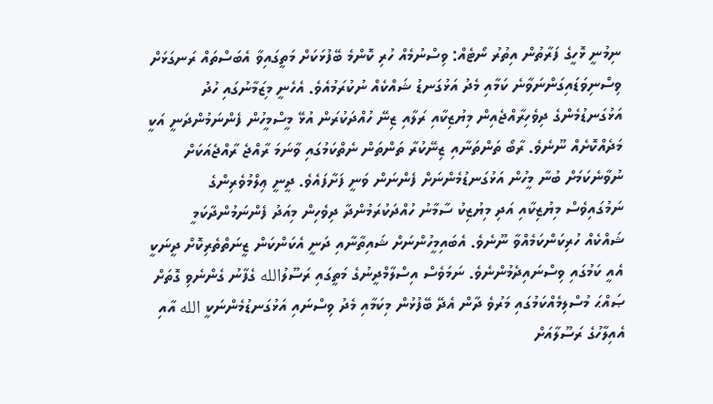ނިމުނީ ޅޮހީގެ ފަރާތުން އިތުރު ނޯޓެއް: ވިސްނުމެއް ހުރި ކޮންމެ ބޭފުޅަކަށް މަތީގައިވާ އެބަސްތައް ރަނގަޅަށް ވިސްނިވަޑައިގަންނަވާނެ ކަމާއި މެދު އަޅުގަނޑު ޝައްކެއް ނުކުރަމުއެވެ. އެހެނީ މިޒަމާނުގައި ހުދު އަޅުގަނޑުމެންގެ ދިވެހިރާއްޖެއިން މިޔުޒިކާއި ރަލާއި ޒިނޭ ހުއްދަކުރަން އުޅޭ މީސްމީހުން ފެންނަމުންދަނީ އަކީ މަދެއްކޮށެއް ނޫނެވެ. ރާބޯ ތަންތަނާއި ޒިނޭކުރާ ތަންތަން ނެތްކަމުގައި ވާނަމަ ރާއްޖެ ރާއްޖެއަކަށް ނުވާނެކަމަށް ބުނާ މީހުން އަޅުގަނޑުމެންނަށް ފެންނަން ވަނީ ފަށާފައެވެ. ދީނީ ޢިލްމުވެރިންގެ ނަމުގައިވެސް މިޔުޒިކާއި އަދި މިޔުޒިކު ސާމާނު ހުއްދަކުރަމުންދާ ދިވެހިން މިއަދު ފެންނަމުންދާކަމީ ޝައްކެއް ހުރިކަންކަމެއްވާ ނޫނެވެ. އެބައިމީހުންނަށް ޝައިތާނާއި ދަނީ އެކަންކަން ޒީނަތްތެރިކޮށް ދީނަކީ އެއީ ކަމުގައި ވިސްނައިދެމުންނެވެ. ނަމަވެސް އިސްލާމްދީނުގެ މަތީގައި ރަސޫލުالله ގެފާނު ގެންނެވި ގޮތަށް ޞައްޙަ މުސްލިމެއްކަމުގައި މަރުވެ ދާން އެދޭ ބޭފުޅުން މިކަމާއި މެދު ވިސްނައި އަޅުގަނޑުމެންނަކީ الله އާއި އެއިލާހުގެ ރަސޫލާއަށް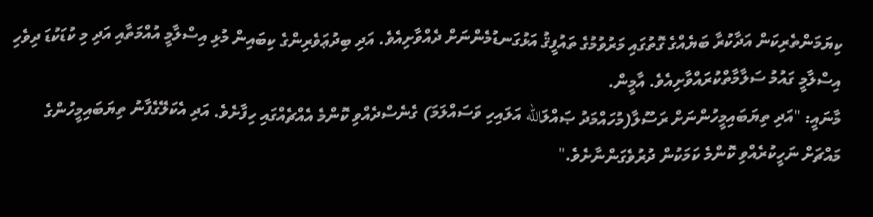ކިޔަމަންތެރިކަން އަދާކުރާ ބަޔެއްގެ ގޮތުގައި މަރުވުމުގެ ތައުފީޤު އަޅުގަނޑުމެންނަށް ދެއްވާށިއެވެ. އަދި ބިދުޢަވެރިންގެ ކިބައިން މުޅި އިސްލާމީ އުއްމަތާއި އަދި މި ކުޑަކުޑަ ދިވެހި އިސްލާމީ ގައުމު ސަލާމާތްކުރައްވާށިއެވެ. އާމީން.
މާނައީ: "އަދި ތިޔަބައިމީހުންނަށް ރަސޫލާ(މުހައްމަދު ޞައްލަالله އަލައިހި ވަސައްލަމަ) ގެނެސްދެއްވި ކޮންމެ އެއްޗެއްގައި ހިފާށެވެ. އަދި އެކަލޭގެފާނު ތިޔަބައިމީހުންގެ މައްޗަށް ނަހީކުރެއްވި ކޮންމެ ކަމަކުން ދުރުވެގަންނާށެވެ."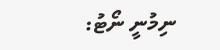ނިމުނީ ނޯޓު: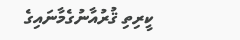ކީރިތި ޤުރުއާނުގެމާނައިގެ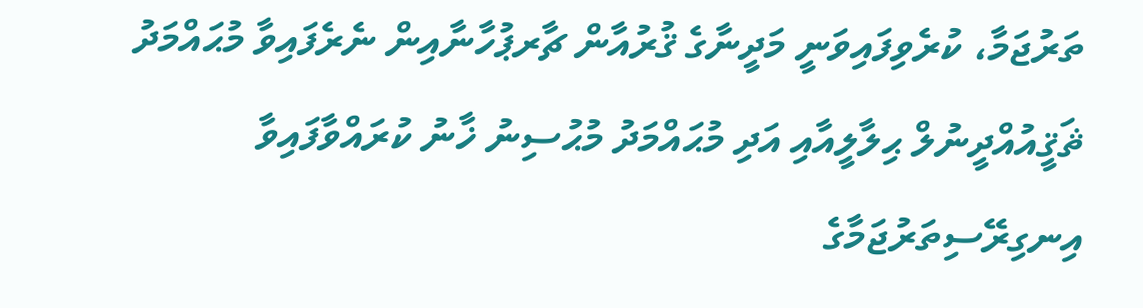ތަރުޖަމާ، ކުރެވިފައިވަނީ މަދީނާގެ ޤުރުއާން ޗާރޕުހާނާއިން ނެރެފައިވާ މުޙައްމަދު ޘަޤީއުއްދީނުލް ޙިލާލީއާއި އަދި މުޙައްމަދު މުޙުސިނު ޚާނު ކުރައްވާފައިވާ އިނގިރޭސިތަރުޖަމާގެ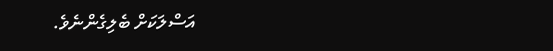އަސްލަކަށް ބެލިގެންނެވެ.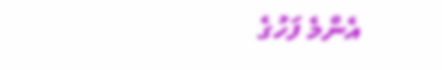އެންމެ ފަހުގެ